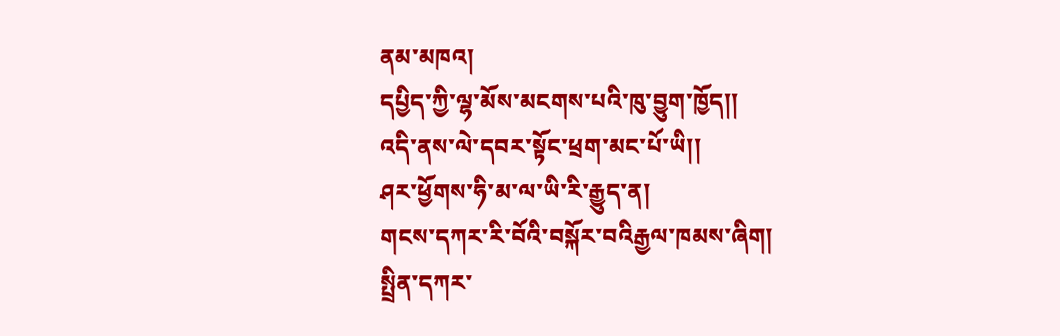ནམ་མཁའ།
དཔྱིད་ཀྱི་ལྷ་མོས་མངགས་པའི་ཁུ་བྱུག་ཁྱོད།།
འདི་ནས་ལེ་དབར་སྟོང་ཕྲག་མང་པོ་ཡི།།
ཤར་ཕྱོགས་ཧི་མ་ལ་ཡི་རི་རྒྱུད་ན།
གངས་དཀར་རི་བོའི་བསྐོར་བའིརྒྱལ་ཁམས་ཞིག།
སྤྲིན་དཀར་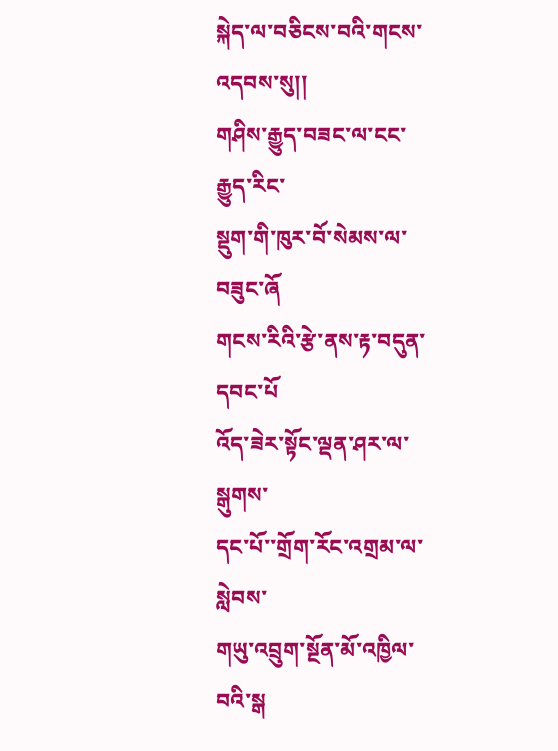སྐེད་ལ་བཅིངས་བའི་གངས་འདབས་སུ།།
གཤིས་རྒྱུད་བཟང་ལ་ངང་རྒྱུད་རིང་
སྡུག་གི་ཁུར་བོ་སེམས་ལ་བཟུང་ཞོ
གངས་རིའི་རྩེ་ནས་རྟ་བདུན་དབང་པོ
འོད་ཟེར་སྟོང་ལྡན་ཤར་ལ་སྒུགས་
དང་པོ་་གྲོག་རོང་འགྲམ་ལ་སླེབས་
གཡུ་འབྲུག་སྔོན་མོ་འཁྱིལ་བའི་སྒ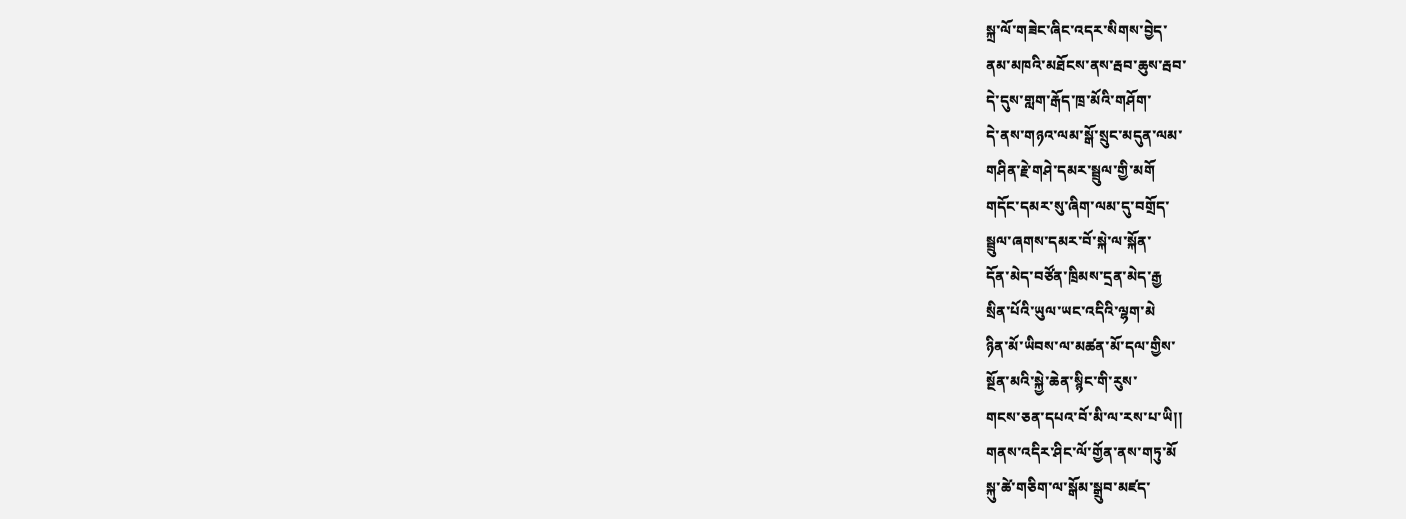སྐྲ་ལོ་གཟེང་ཞིང་འདར་སིགས་བྱེད་
ནམ་མཁའི་མཐོངས་ནས་རྦབ་ཆུས་རྦབ་
དེ་དུས་གླག་རྒོད་ཁྲ་མོའི་གཤོག་
དེ་ནས་གཉའ་ལམ་སྒོ་སྲུང་མདུན་ལམ་
གཤིན་རྗེ་གཤེ་དམར་སྦྲུལ་གྱི་མགོ
གདོང་དམར་སུ་ཞིག་ལམ་དུ་བགྲོད་
སྦྲུལ་ཞགས་དམར་བོ་སྐེ་ལ་སྐོན་
དོན་མེད་བཙོན་ཁྲིམས་དྲན་མེད་རྒྱ
སྲིན་པོའི་ཡུལ་ཡང་འདིའི་ལྷག་མེ
ཉིན་མོ་ཡིབས་ལ་མཚན་མོ་དལ་གྱིས་
སྔོན་མའི་སྐྱེ་ཆེན་སྙིང་གི་རུས་
གངས་ཅན་དཔའ་བོ་མི་ལ་རས་པ་ཡི།།
གནས་འདིར་ཤིང་ལོ་གྱོན་ནས་གཏུ་མོ
སྐུ་ཚེ་གཅིག་ལ་སྒོམ་སྒྲུབ་མཛད་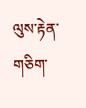ལུས་རྟེན་གཅིག་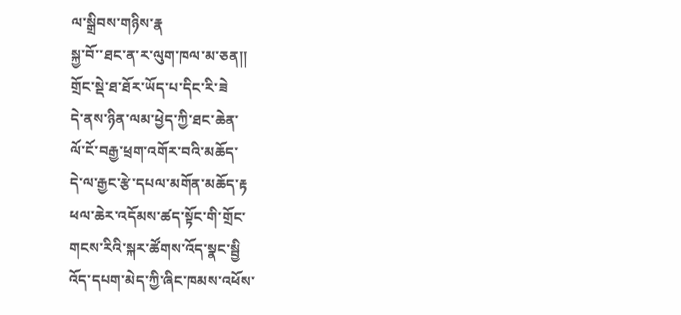ལ་སྒྲིབས་གཉིས་རྣ
སྐྱ་བོ་་ཐང་ན་ར་ལུག་ཁལ་མ་ཅན།།
གྲོང་སྡེ་ཐ་ཐོར་ཡོད་པ་དིང་རི་ཟེ
དེ་ནས་ཉིན་ལམ་ཕྱེད་ཀྱི་ཐང་ཆེན་
ལོ་ངོ་བརྒྱ་ཕྲག་འགོར་བའི་མཆོད་
དེ་ལ་རྒྱང་རྩེ་དཔལ་མགོན་མཆོད་རྟ
ཕལ་ཆེར་འདོམས་ཚད་སྟོང་གི་གྲོང་
གངས་རིའི་སྐར་ཚོགས་འོད་སྣང་སྦྱི
འོད་དཔག་མེད་ཀྱི་ཞིང་ཁམས་འཕོས་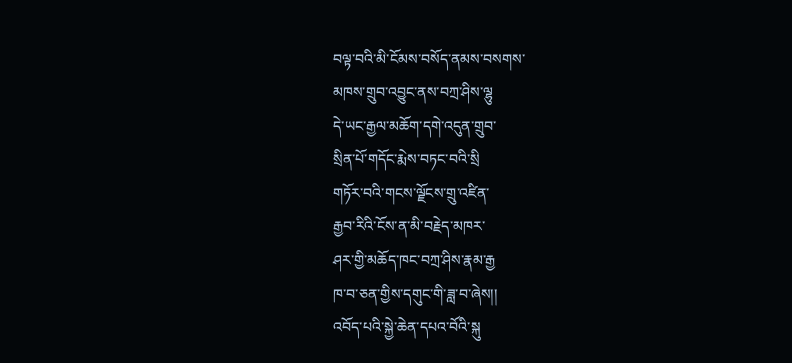བལྟ་བའི་མི་ངོམས་བསོད་ནམས་བསགས་
མཁས་གྲུབ་འབྱུང་ནས་བཀྲ་ཤིས་ལྷུ
དེ་ཡང་རྒྱལ་མཆོག་དགེ་འདུན་གྲུབ་
སྲིན་པོ་གདོང་རྨེས་བཏང་བའི་སྲི
གཏོར་བའི་གངས་ལྗོངས་གྲུ་འཛིན་
རྒྱབ་རིའི་ངོས་ན་མི་བརྗེད་མཁར་
ཤར་གྱི་མཆོད་ཁང་བཀྲ་ཤིས་རྣམ་རྒྱ
ཁ་བ་ཅན་གྱིས་དགུང་གི་ཟླ་བ་ཞེས།།
འབོད་པའི་སྐྱེ་ཆེན་དཔའ་བོའི་སྐུ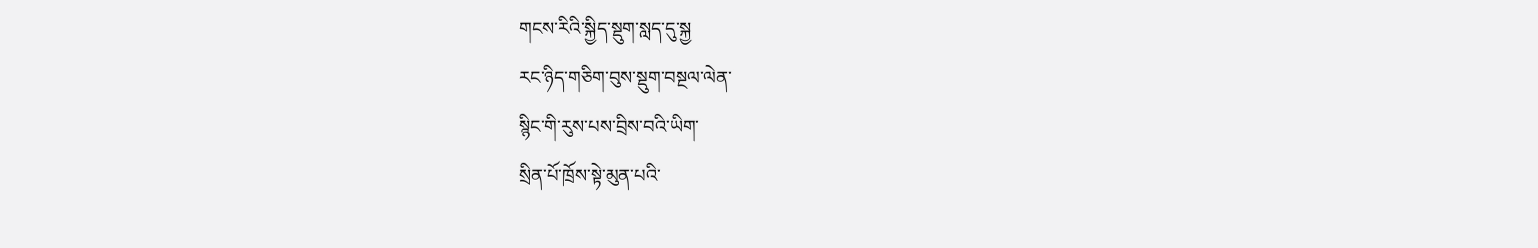གངས་རིའི་སྐྱིད་སྡུག་སླད་དུ་སྐྱ
རང་ཉིད་གཅིག་བུས་སྡུག་བསྔལ་ལེན་
སྙིང་གི་རུས་པས་བྲིས་བའི་ཡིག་
སྲིན་པོ་ཁྲོས་སྟེ་མུན་པའི་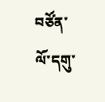བཙོན་
ལོ་དགུ་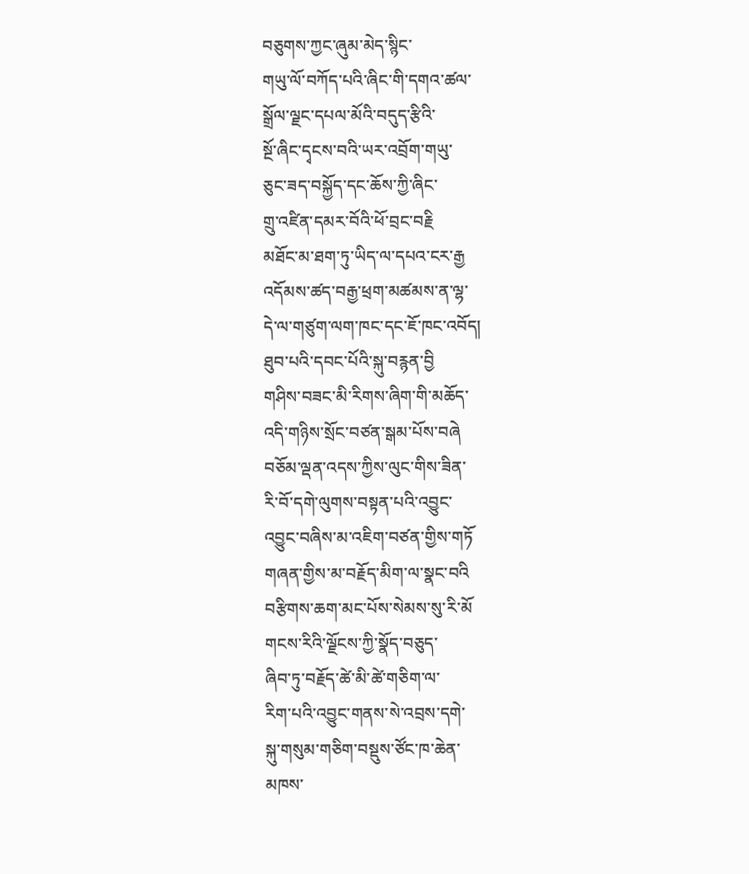བཅུགས་ཀྱང་ཞུམ་མེད་སྙིང་
གཡུ་ལོ་བཀོད་པའི་ཞིང་གི་དགའ་ཚལ་
སྒྲོལ་ལྗང་དཔལ་མོའི་བདུད་རྩིའི་
སྔོ་ཞིང་དྭངས་བའི་ཡར་འབྲོག་གཡུ་
ཅུང་ཟད་བསྐྱོད་དང་ཆོས་ཀྱི་ཞིང་
གྲུ་འཛིན་དམར་བོའི་ཕོ་བྲང་བརྗི
མཐོང་མ་ཐག་ཏུ་ཡིད་ལ་དཔའ་ངར་རྒྱ
འདོམས་ཚད་བརྒྱ་ཕྲག་མཚམས་ན་ལྷ་
དེ་ལ་གཙུག་ལག་ཁང་དང་ཇོ་ཁང་འབོད།
ཐུབ་པའི་དབང་པོའི་སྐུ་བརྙན་བྱི
གཤིས་བཟང་མི་རིགས་ཞིག་གི་མཆོད་
འདི་གཉིས་སྲོང་བཙན་སྒམ་པོས་བཞེ
བཅོམ་ལྡན་འདས་ཀྱིས་ལུང་གིས་ཟིན་
རི་བོ་དགེ་ལུགས་བསྟན་པའི་འབྱུང་
འབྱུང་བཞིས་མ་འཇིག་བཙན་གྱིས་གཏོ
གཞན་གྱིས་མ་བརྗོད་མིག་ལ་སྣང་བའི
བརྩིགས་ཆག་མང་པོས་སེམས་སུ་རི་མོ
གངས་རིའི་ལྗོངས་ཀྱི་སྣོད་བཅུད་
ཞིབ་ཏུ་བརྗོད་ཚེ་མི་ཚེ་གཅིག་ལ་
རིག་པའི་འབྱུང་གནས་སེ་འབྲས་དགེ་
སྐུ་གསུམ་གཅིག་བསྡུས་ཙོང་ཁ་ཆེན་
མཁས་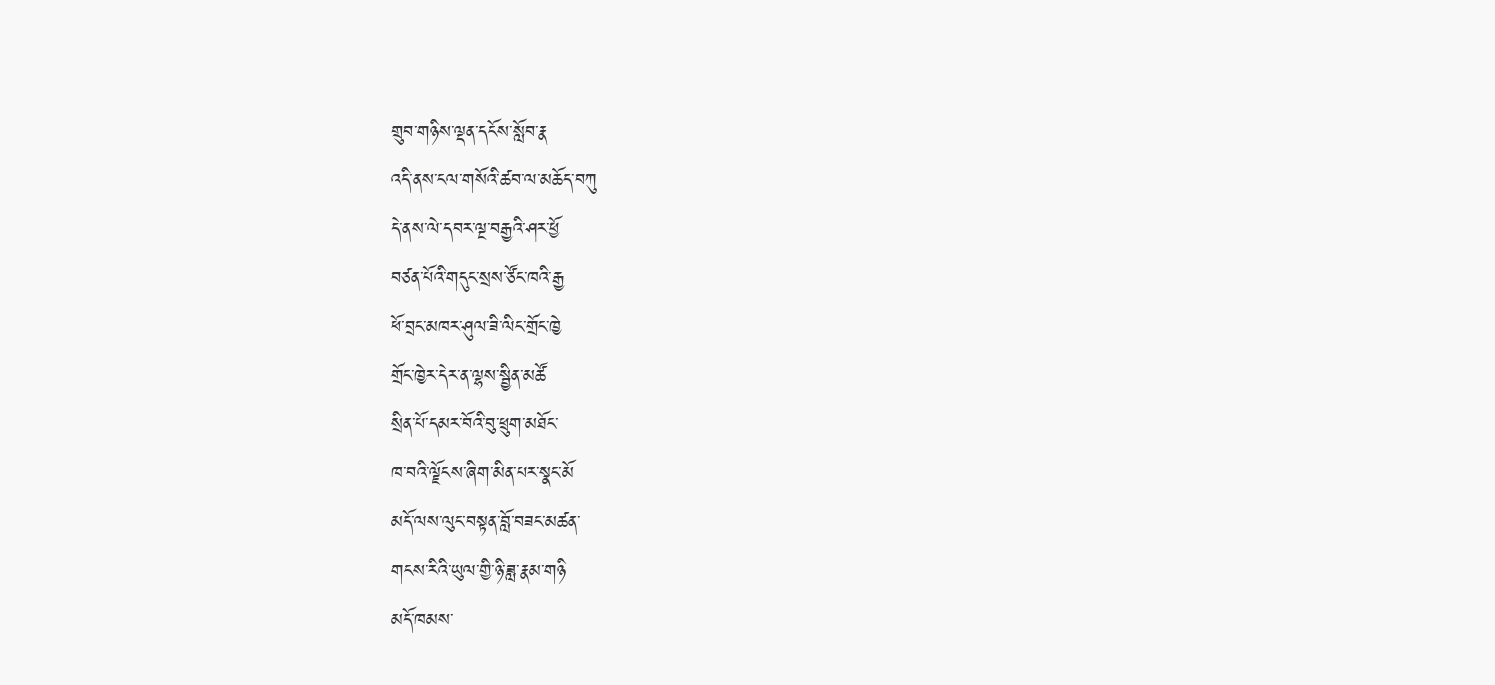གྲུབ་གཉིས་ལྡན་དངོས་སློབ་རྣ
འདི་ནས་ངལ་གསོའི་ཚབ་ལ་མཆོད་བཀུ
དེ་ནས་ལེ་དབར་ལྔ་བརྒྱའི་ཤར་ཕྱོ
བཙན་པོའི་གདུང་སྲས་ཙོང་ཁའི་རྒྱ
ཕོ་བྲང་མཁར་ཤུལ་ཟི་ལིང་གྲོང་ཁྱེ
གྲོང་ཁྱེར་དེར་ན་ལྷས་སྦྱིན་མཚོ
སྲིན་པོ་དམར་བོའི་བུ་ཕྲུག་མཐོང་
ཁ་བའི་ལྗོངས་ཞིག་མིན་པར་སྣང་མོ
མདོ་ལས་ལུང་བསྟན་བློ་བཟང་མཚན་
གངས་རིའི་ཡུལ་གྱི་ཉི་ཟླ་རྣམ་གཉི
མདོ་ཁམས་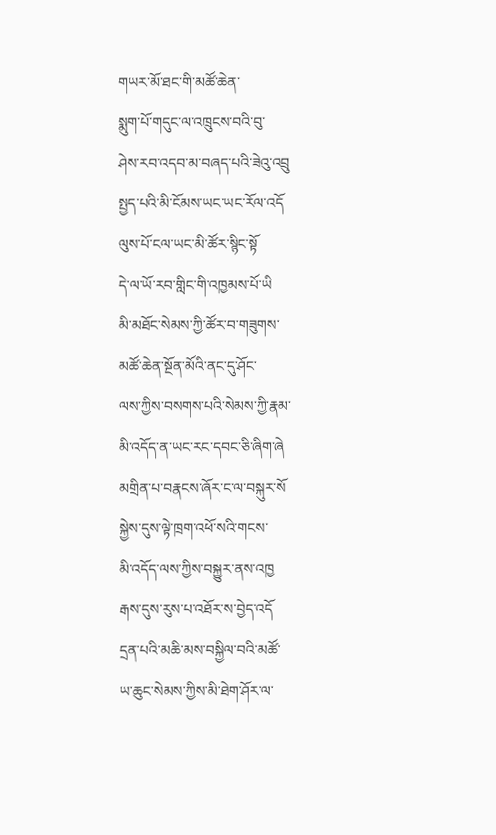གཡར་མོ་ཐང་གི་མཚོ་ཆེན་
སྨུག་པོ་གདུང་ལ་འཁྲུངས་བའི་བུ་
ཤེས་རབ་འདབ་མ་བཞད་པའི་ཟེའུ་འབྲུ
སྤྱད་པའི་མི་ངོམས་ཡང་ཡང་རོལ་འདོ
ལུས་པོ་ངལ་ཡང་མི་ཚོར་སྙིང་སྟོ
དེ་ལ་ཡོ་རབ་གླིང་གི་འཁྱམས་པོ་ཡི
མི་མཐོང་སེམས་ཀྱི་ཚོར་བ་གཟུགས་
མཚོ་ཆེན་སྔོན་མོའི་ནང་དུ་ཤོང་
ལས་ཀྱིས་བསགས་པའི་སེམས་ཀྱི་རྣམ་
མི་འདོད་ན་ཡང་རང་དབང་ཅི་ཞིག་ཞེ
མགྲིན་པ་བརྣངས་ཞོར་ང་ལ་བསྐུར་སོ
སྐྱེས་དུས་ལྟེ་ཁྲག་འཕོ་སའི་གངས་
མི་འདོད་ལས་ཀྱིས་བསྐྱུར་ནས་འཁྱ
རྒས་དུས་རུས་པ་འཐོར་ས་བྱེད་འདོ
དྲན་པའི་མཆི་མས་བསྐྱིལ་བའི་མཚོ་
ཡ་ཆུང་སེམས་ཀྱིས་མི་ཐེག་ཤོར་ལ་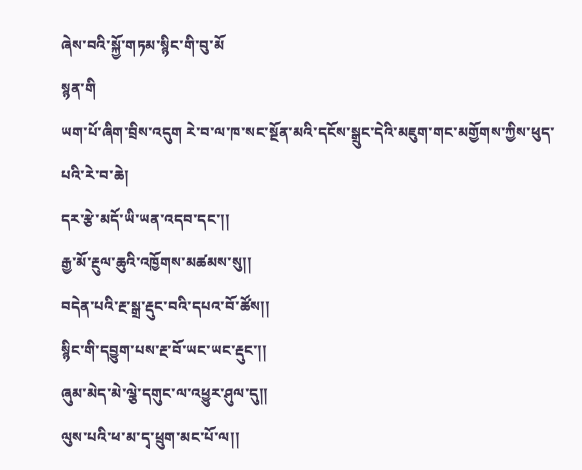ཞེས་བའི་སྐྱོ་གཏམ་སྙིང་གི་བུ་མོ
སྙན་གི
ཡག་པོ་ཞིག་བྲིས་འདུག རེ་བ་ལ་ཁ་སང་སྔོན་མའི་དངོས་སྒྲུང་དེའི་མཇུག་གང་མགྱོགས་ཀྱིས་ཕུད་པའི་རེ་བ་ཆེ།
དར་རྩེ་མདོ་ཡི་ཡན་འདབ་དང་།།
རྒྱ་མོ་རྔུལ་ཆུའི་འཁྱོགས་མཚམས་སུ།།
བདེན་པའི་རྔ་སྒྲ་རྡུང་བའི་དཔའ་བོ་ཚོས།།
སྙིང་གི་དབྱུག་པས་རྔ་བོ་ཡང་ཡང་རྡུང་།།
ཞུམ་མེད་མེ་ལྕེ་དགུང་ལ་འཕྱུར་ཤུལ་དུ།།
ལུས་པའི་ཕ་མ་དྭ་ཕྲུག་མང་པོ་ལ།།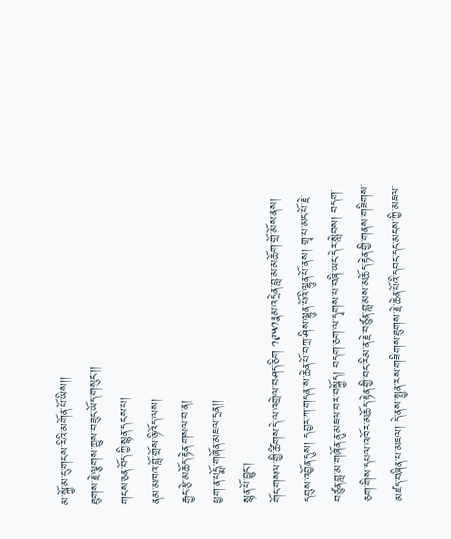མ་སྐྱོ་མ་ངུ་གངས་རིའི་མགོན་པོ་ཡིས།།
ཐུགས་རྗེ་ལྕགས་ཀྱུས་བཟུང་ཡོད་གསུང་།།
གངས་ཅན་བོད་ཀྱི་སྙན་དངས་པ།
ནམ་མཁའ་བློ་གྲོས་ཉི་འོད་ལས།
རྒྱང་རྩེ་མཆོད་རྟེན་གསལ་བ་ན།
ཕྱག་ན་པདྨོ་གཞོན་མཇལ་དྲན།།
སྙན་པོ་བྱུང་།
གོང་གསལ་གྱི་ཚིགས་དེ་ལ་འགྲེལ་བཤད་ཅིག ༡༩༥༡རྣམ་འདྲེན་བླ་མ་མཆོག་གྲོ་མོས་ནས། དབུས་འབྱོན་དུས། དབྱར་ཀ་གདན་ས་ཆེན་པོ་བཀྲ་ཤིས་ལྷུན་པོའི་ལྷུན་པོ་ནས། གྲྭ་པ་མང་པོ་རྗེ་བཙུན་བླ་མ་གཞོན་ནུ་མཇལ་བར་བསྐྱོད། བདག་ཅག་ལ་དྭགས་པ་བཞི་ཡང་དེར་སླེབས། བདག་ཅག་གིས་དཔལ་འཁོར་མཆོད་རྟེན་གྱི་བང་རིམ་ན་རྗེ་བཙུན་བླ་མས་མཆོད་རྟེན་གྱི་གནས་གཟིགས་མཛད་བཞིན་པ་མཇལ། དེ་ནས་སྤྱན་རས་གཟིགས་ཐུགས་རྗེ་ཆེན་པོའི་དབང་དང་མངས་ཀྱི་མཇལ་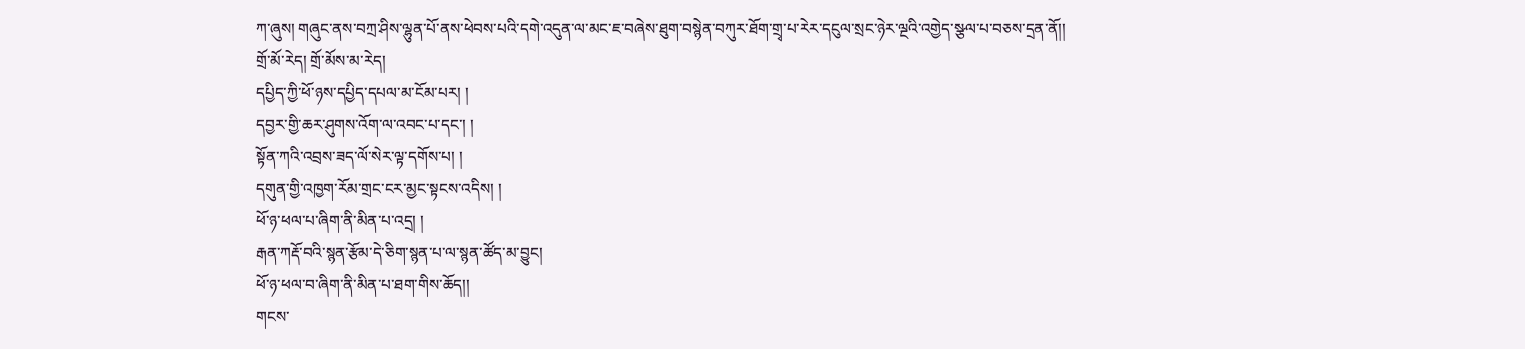ཀ་ཞུས། གཞུང་ནས་བཀྲ་ཤིས་ལྷུན་པོ་ནས་ཕེབས་པའི་དགེ་འདུན་ལ་མང་ཇ་བཞེས་ཐུག་བསྙེན་བཀུར་ཐོག་གྲྭ་པ་རེར་དངུལ་སྲང་ཉེར་ལྔའི་འགྱེད་སྩལ་པ་བཅས་དྲན་ནོ།།
གྲོ་མོ་རེད། གྲོ་མོས་མ་རེད།
དཔྱིད་ཀྱི་ཕོ་ཉས་དཔྱིད་དཔལ་མ་ངོམ་པར། །
དབྱར་གྱི་ཆར་ཤུགས་འོག་ལ་འབང་པ་དང་། །
སྟོན་ཀའི་འབྲས་ཟད་ལོ་སེར་ལྟ་དགོས་པ། །
དགུན་གྱི་འཁྱག་རོམ་གྲང་ངར་མྱང་སྟངས་འདིས། །
ཕོ་ཉ་ཕལ་པ་ཞིག་ནི་མིན་པ་འདྲ། །
རྒན་ཀརྡོ་བའི་སྙན་རྩོམ་དེ་ཅིག་སྙན་པ་ལ་སྙན་ཚོད་མ་བྱུང།
ཕོ་ཉ་ཕལ་བ་ཞིག་ནི་མིན་པ་ཐག་གིས་ཆོད།།
གངས་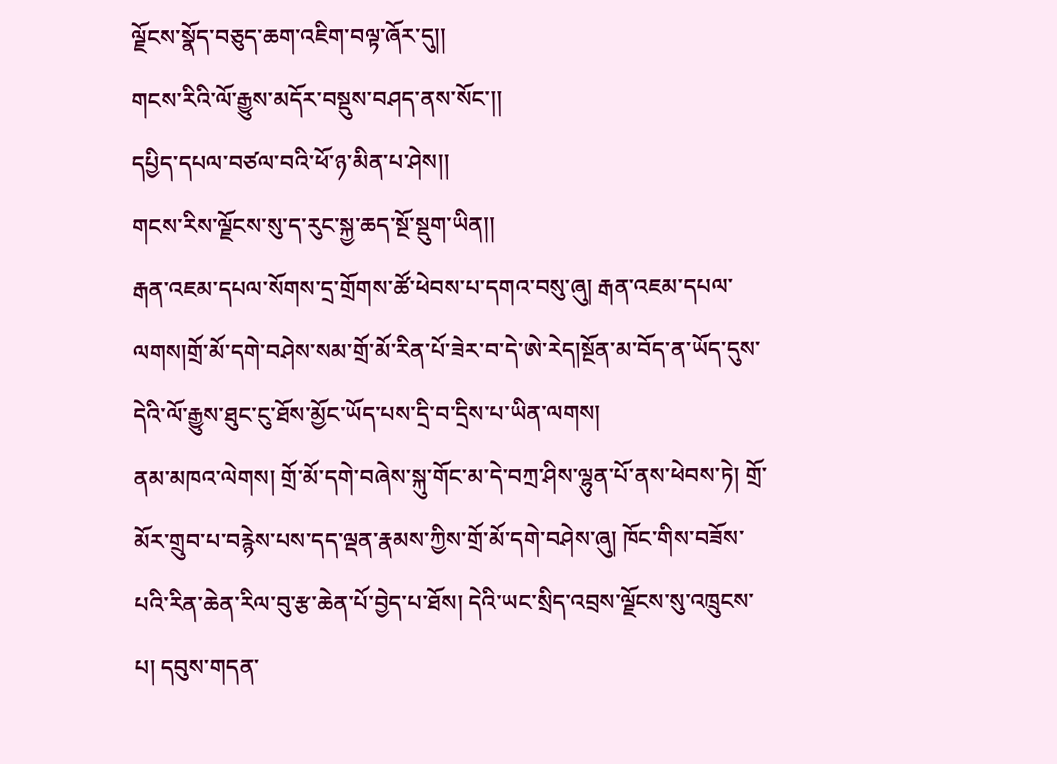ལྗོངས་སྣོད་བཅུད་ཆག་འཇིག་བལྟ་ཞོར་དུ།།
གངས་རིའི་ལོ་རྒྱུས་མདོར་བསྡུས་བཤད་ནས་སོང་།།
དཔྱིད་དཔལ་བཙལ་བའི་ཕོ་ཉ་མིན་པ་ཤེས།།
གངས་རིས་ལྗོངས་སུ་ད་རུང་སྐྱ་ཆད་སྔོ་སྡུག་ཡིན།།
རྒན་འཇམ་དཔལ་སོགས་དྲ་གྲོགས་ཚོ་ཕེབས་པ་དགའ་བསུ་ཞུ། རྒན་འཇམ་དཔལ་ལགས།གྲོ་མོ་དགེ་བཤེས་སམ་གྲོ་མོ་རིན་པོ་ཟེར་བ་དེ་ཨེ་རེད།སྔོན་མ་བོད་ན་ཡོད་དུས་དེའི་ལོ་རྒྱུས་ཐུང་ངུ་ཐོས་མྱོང་ཡོད་པས་དྲི་བ་དྲིས་པ་ཡིན་ལགས།
ནམ་མཁའ་ལེགས། གྲོ་མོ་དགེ་བཞེས་སྐུ་གོང་མ་དེ་བཀྲ་ཤིས་ལྷུན་པོ་ནས་ཕེབས་ཏེ། གྲོ་མོར་གྲུབ་པ་བརྙེས་པས་དད་ལྡན་རྣམས་ཀྱིས་གྲོ་མོ་དགེ་བཤེས་ཞུ། ཁོང་གིས་བཟོས་པའི་རིན་ཆེན་རིལ་བུ་རྩ་ཆེན་པོ་བྱེད་པ་ཐོས། དེའི་ཡང་སྲིད་འབྲས་ལྗོངས་སུ་འཁྲུངས་པ། དབུས་གདན་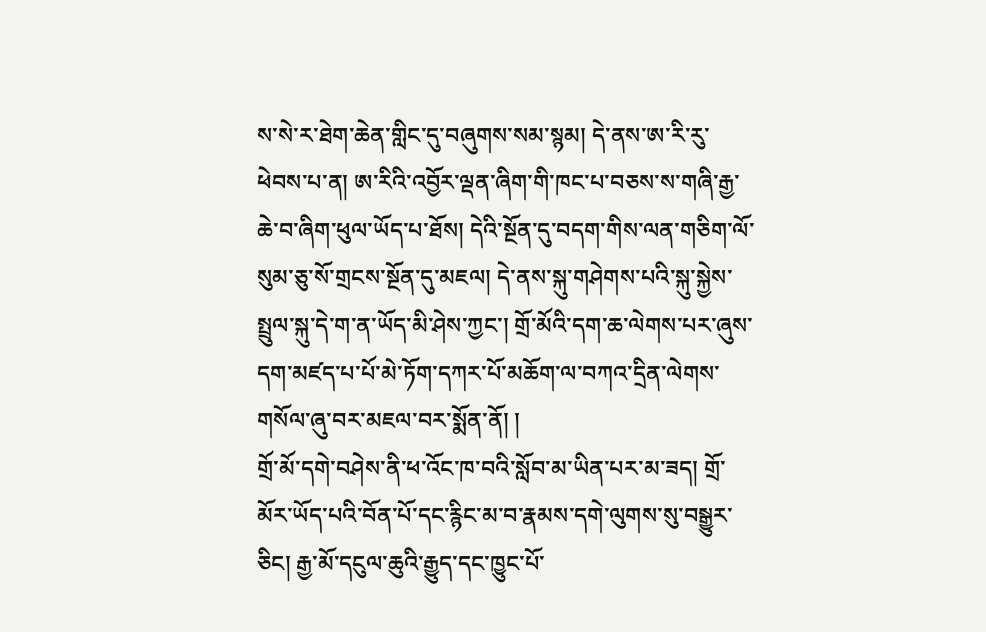ས་སེ་ར་ཐེག་ཆེན་གླིང་དུ་བཞུགས་སམ་སྙམ། དེ་ནས་ཨ་རི་རུ་ཕེབས་པ་ན། ཨ་རིའི་འབྱོར་ལྡན་ཞིག་གི་ཁང་པ་བཅས་ས་གཞི་རྒྱ་ཆེ་བ་ཞིག་ཕུལ་ཡོད་པ་ཐོས། དེའི་སྔོན་དུ་བདག་གིས་ལན་གཅིག་ལོ་སུམ་ཅུ་སོ་གྲངས་སྔོན་དུ་མཇལ། དེ་ནས་སྐུ་གཤེགས་པའི་སྐུ་སྐྱེས་སྤྲུལ་སྐུ་དེ་ག་ན་ཡོད་མི་ཤེས་ཀྱང་། གྲོ་མོའི་དག་ཆ་ལེགས་པར་ཞུས་དག་མཛད་པ་པོ་མེ་ཏོག་དཀར་པོ་མཆོག་ལ་བཀའ་དྲིན་ལེགས་གསོལ་ཞུ་བར་མཇལ་བར་སྨོན་ནོ། །
གྲོ་མོ་དགེ་བཤེས་ནི་ཕ་འོང་ཁ་བའི་སློབ་མ་ཡིན་པར་མ་ཟད། གྲོ་མོར་ཡོད་པའི་བོན་པོ་དང་རྙིང་མ་བ་རྣམས་དགེ་ལུགས་སུ་བསྒྱུར་ཅིང། རྒྱ་མོ་དངུལ་ཆུའི་རྒྱུད་དང་ཁྱུང་པོ་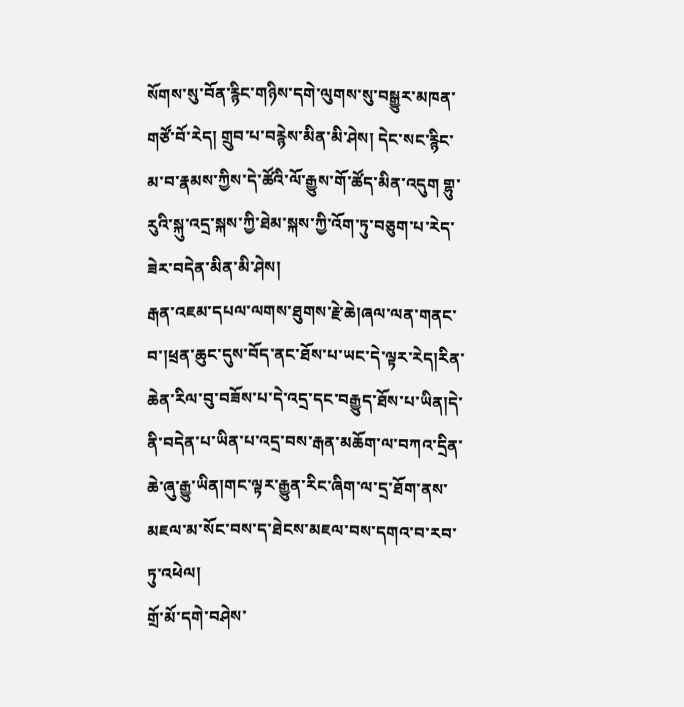སོགས་སུ་བོན་རྙིང་གཉིས་དགེ་ལུགས་སུ་བསྒྱུར་མཁན་གཙོ་བོ་རེད། གྲུབ་པ་བརྙེས་མིན་མི་ཤེས། དེང་སང་རྙིང་མ་བ་རྣམས་ཀྱིས་དེ་ཚོའི་ལོ་རྒྱུས་གོ་ཚོད་མིན་འདུག གྷུ་རུའི་སྐུ་འདྲ་སྐས་ཀྱི་ཐེམ་སྐས་ཀྱི་འོག་ཏུ་བཅུག་པ་རེད་ཟེར་བདེན་མིན་མི་ཤེས།
རྒན་འཇམ་དཔལ་ལགས་ཐུགས་རྗེ་ཆེ།ཞལ་ལན་གནང་བ་།ཕྲན་ཆུང་དུས་བོད་ནང་ཐོས་པ་ཡང་དེ་ལྟར་རེད།རིན་ཆེན་རིལ་བུ་བཟོས་པ་དེ་འདྲ་དང་བརྒྱུད་ཐོས་པ་ཡིན།དེ་ནི་བདེན་པ་ཡིན་པ་འདྲ་བས་རྒན་མཆོག་ལ་བཀའ་དྲིན་ཆེ་ཞུ་རྒྱུ་ཡིན།གང་ལྟར་རྒྱུན་རིང་ཞིག་ལ་དྲ་ཐོག་ནས་མཇལ་མ་སོང་བས་ད་ཐེངས་མཇལ་བས་དགའ་བ་རབ་ཏུ་འཕེལ།
གྲོ་མོ་དགེ་བཤེས་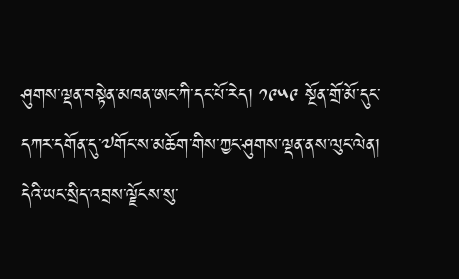ཤུགས་ལྡན་བསྟེན་མཁན་ཨང་ཀི་དང་པོ་རེད། ༡༩༥༩ སྔོན་གྲོ་མོ་དུང་དཀར་དགོན་དུ་༧གོང་ས་མཆོག་གིས་ཀྱང་ཤུགས་ལྡན་ནས་ལུང་ལེན། དེའི་ཡང་སྲིད་འབྲས་ལྗོངས་སུ་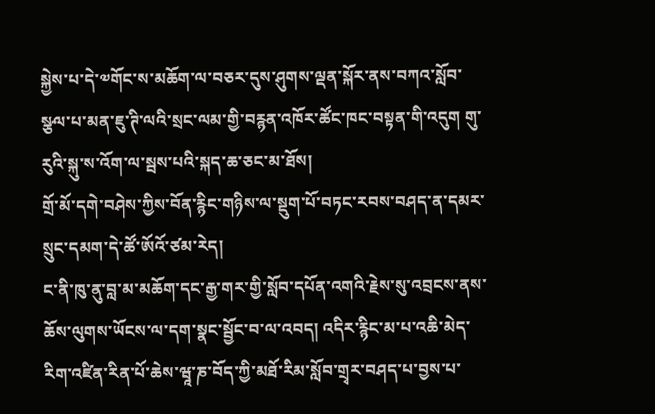སྐྱེས་པ་དེ་༧གོང་ས་མཆོག་ལ་བཅར་དུས་ཤུགས་ལྡན་སྐོར་ནས་བཀའ་སློབ་སྩལ་པ་མན་ཇུ་ཊི་ལའི་སྲང་ལམ་གྱི་བརྙན་འཁོར་ཚོང་ཁང་བསྟན་གི་འདུག གུ་རུའི་སྐུ་ས་འོག་ལ་སྦས་པའི་སྐད་ཆ་ཅང་མ་ཐོས།
གྲོ་མོ་དགེ་བཤེས་ཀྱིས་བོན་རྙིང་གཉིས་ལ་སྡུག་པོ་བཏང་རབས་བཤད་ན་དམར་སྲུང་དམག་དེ་ཚོ་ཨོའོ་ཙམ་རེད།
ང་ནི་ཁུ་ནུ་བླ་མ་མཆོག་དང་རྒྱ་གར་གྱི་སློབ་དཔོན་འགའི་རྗེས་སུ་འབྲངས་ནས་ཆོས་ལུགས་ཡོངས་ལ་དག་སྣང་སྦྱོང་བ་ལ་འབད། འདིར་རྙིང་མ་པ་འཆི་མེད་རིག་འཛིན་རིན་པོ་ཆེས་ཝཱ་ཎ་བོད་ཀྱི་མཐོ་རིམ་སློབ་གྲྭར་བཤད་པ་བྱས་པ་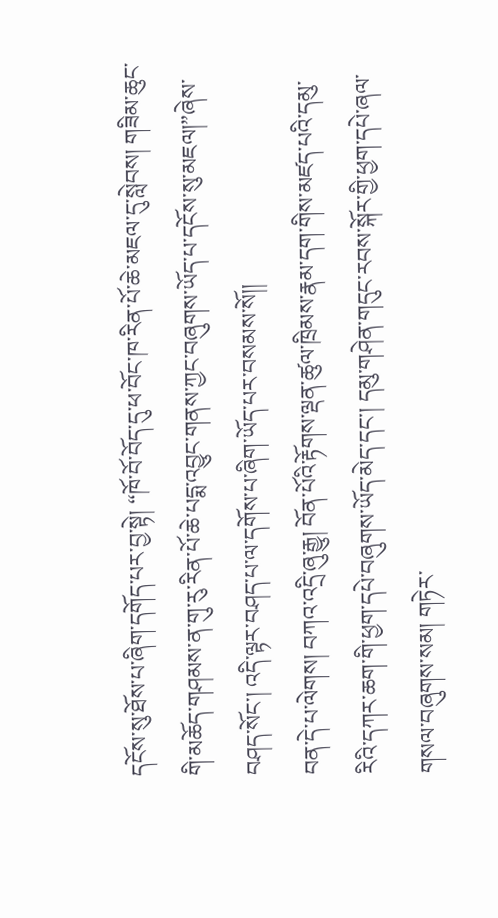དངོས་སུ་ཐོས་པ་ཞིག་དགོད་པར་བྱ་སྟེ། “ཁོ་བོ་བོད་དུ་ཕ་བོང་ཁ་རིན་པོ་ཆེ་མཇལ་དུ་སླེབས། གཟིམ་ཆུང་གི་མཆོད་གཤམས་ན་གུ་རུ་རིན་པོ་ཆེ་པདྨ་འབྱུང་གནས་ཀྱང་བཞུགས་ཡོད་པ་དངོས་སུ་མཇལ།”ཞེས་བཤད་སོང་། འདི་ལྟར་བཤད་པ་ལ་དགོས་པ་ཞིག་ཡོད་པར་བསམས་སོ།།
བན་དེ་པ་ལེགས། བཀའ་འདྲི་ཞུ་རྒྱུ། བོན་པོའི་རྟོགས་ལྡན་ཚུལ་ཁྲིམས་རྣམ་དག་གིས་མཛད་པའི་དམུ་རིའི་དཀར་ཆག་གི་ཕྱག་དཔེ་བཞུགས་ཡོད་མེད་དང་། དམུ་གཤེན་གདུང་རབས་སྐོར་གྱི་ཕྱག་དཔེ་ཞལ་གསལ་བཞུགས་སམ། གཏེར་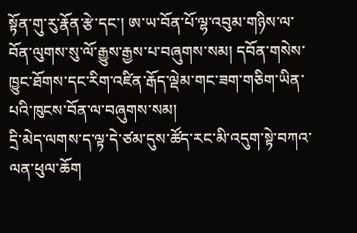སྟོན་གུ་རུ་རྣོན་རྩེ་དང་། ཨ་ཡ་བོན་པོ་ལྷ་འབུམ་གཉིས་ལ་བོན་ལུགས་སུ་ལོ་རྒྱུས་རྒྱས་པ་བཞུགས་སམ། དབོན་གསེས་ཁྱུང་ཐོགས་དང་རིག་འཛིན་རྒོད་ལྡེམ་གང་ཟག་གཅིག་ཡིན་པའི་ཁུངས་བོན་ལ་བཞུགས་སམ།
དྲི་མེད་ལགས་ད་ལྟ་དེ་ཙམ་དུས་ཚོད་རང་མི་འདུག་སྟེ་བཀའ་ལན་ཕུལ་ཆོག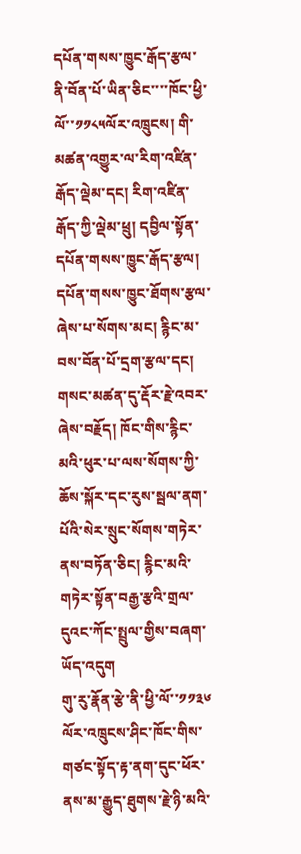དཔོན་གསས་ཁྱུང་རྒོད་རྩལ་ནི་བོན་པོ་ཡིན་ཅིང་་་་ཁོང་ཕྱི་ལོ་་༡༡༨༥ལོར་འཁྲུངས། གི་མཚན་འགྱུར་ལ་རིག་འཛིན་རྒོད་ལྡེམ་དང། རིག་འཛིན་རྒོད་ཀྱི་ལྡེམ་ཕྲུ། དབྱིལ་སྟོན་དཔོན་གསས་ཁྱུང་རྒོད་རྩལ། དཔོན་གསས་ཁྱུང་ཐོགས་རྩལ་ཞེས་པ་སོགས་མང། རྙིང་མ་བས་བོན་པོ་དྲག་རྩལ་དང། གསང་མཚན་དུ་རྡོར་རྗེ་འབར་ཞེས་བརྗོད། ཁོང་གིས་རྙིང་མའི་ཕུར་པ་ལས་སོགས་ཀྱི་ཆོས་སྐོར་དང་རུས་སྦལ་ནག་པོའི་སེར་སྲུང་སོགས་གཏེར་ནས་བཏོན་ཅིང། རྙིང་མའི་གཏེར་སྟོན་བརྒྱ་རྩའི་གྲལ་དུའང་ཀོང་སྤྲུལ་གྱིས་བཞག་ཡོད་འདུག
གུ་རུ་རྣོན་རྩེ་ནི་ཕྱི་ལོ་་༡༡༣༦ ལོར་འཁྲུངས་ཤིང་ཁོང་གིས་གཙང་སྟོད་རྟ་ནག་དུང་ཕོར་ནས་མ་རྒྱུད་ཐུགས་རྗེ་ཉི་མའི་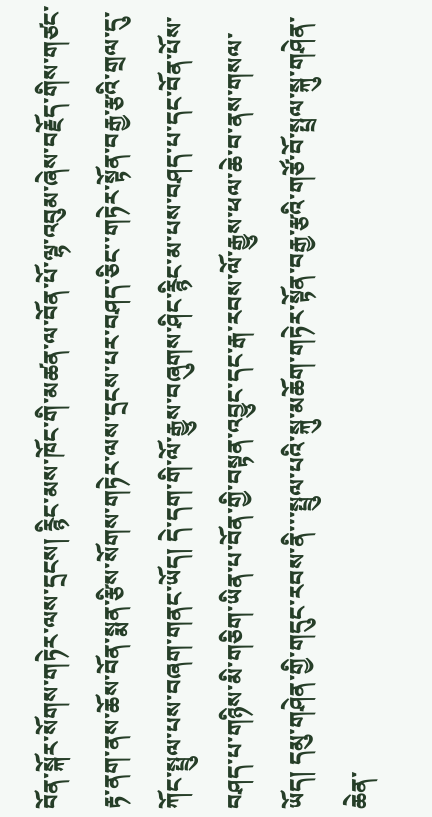བོན་སྐོར་སོགས་གཏེར་ལས་དྲངས། རྙིང་མས་ཁོང་གི་མཚན་ལ་བོན་པོ་ལྷ་འབུམ་ཞེས་བརྗོད་གིས་གཙང་རྟ་ནག་ནས་ཆོས་བོན་སྨན་རྩིས་སོགས་གཏེར་ལས་དྲངས་པར་བཤད་ཅིང་་གཏེར་སྟོན་བརྒྱ་རྩའི་གྲལ་དུ་ཀོང་སྤྲུལ་པས་བཞག་གནང་ཡོད། དེ་དག་གི་ལོ་རྒྱུས་བཞུགས་ཤིང་རྙིང་མ་པས་བཤད་པ་དང་བོན་པོས་བཤད་པ་གཉིས་མི་གཅིག་ཡིན་པ་བོན་གྱི་བསྟན་འབྱུང་དང་རྒ་རབས་ལོ་རྒྱུས་ཕལ་ཆེ་བ་ནས་གསལ་ཡོད། དམུ་གཤེན་གྱི་གདུང་རབས་ནི་་་སྤྲུལ་པའི་སྐུ་མཆོག་གཏེར་སྟོན་བརྒྱ་རྩའི་གཙོ་བོ་སྤྲལ་སྐུ་གཤེན་ཆེན་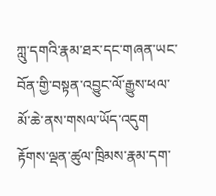ཀླུ་དགའི་རྣམ་ཐར་དང་གཞན་ཡང་བོན་གྱི་བསྟན་འབྱུང་ལོ་རྒྱུས་ཕལ་མོ་ཆེ་ནས་གསལ་ཡོད་འདུག
རྟོགས་ལྡན་ཚུལ་ཁྲིམས་རྣམ་དག་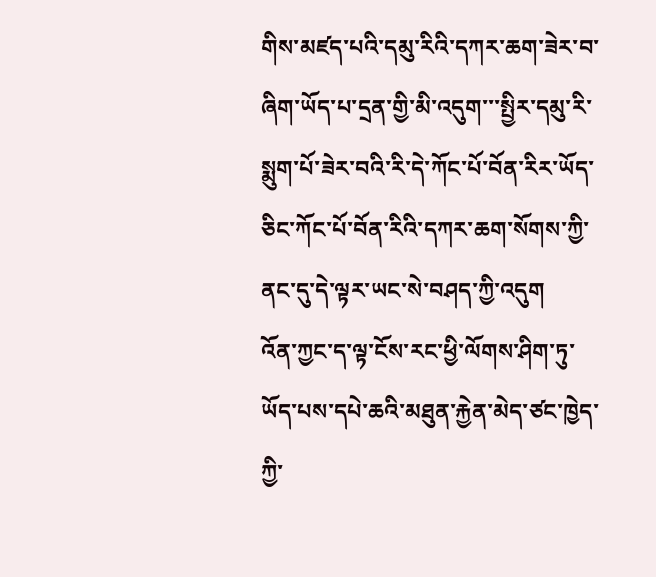གིས་མཛད་པའི་དམུ་རིའི་དཀར་ཆག་ཟེར་བ་ཞིག་ཡོད་པ་དྲན་གྱི་མི་འདུག་་་སྤྱིར་དམུ་རི་སྨུག་པོ་ཟེར་བའི་རི་དེ་ཀོང་པོ་བོན་རིར་ཡོད་ཅིང་ཀོང་པོ་བོན་རིའི་དཀར་ཆག་སོགས་ཀྱི་ནང་དུ་དེ་ལྟར་ཡང་སེ་བཤད་ཀྱི་འདུག
འོན་ཀྱང་ད་ལྟ་ངོས་རང་ཕྱི་ལོགས་ཤིག་ཏུ་ཡོད་པས་དཔེ་ཆའི་མཐུན་རྐྱེན་མེད་ཙང་ཁྱེད་ཀྱི་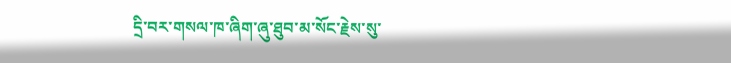དྲི་བར་གསལ་ཁ་ཞིག་ཞུ་ཐུབ་མ་སོང་རྗེས་སུ་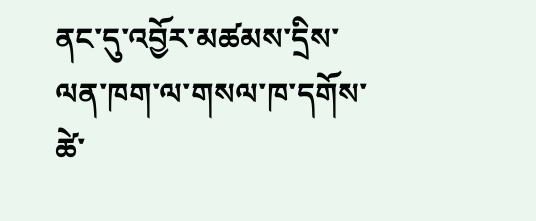ནང་དུ་འབྱོར་མཚམས་དྲིས་ལན་ཁག་ལ་གསལ་ཁ་དགོས་ཚེ་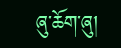ཞུ་ཆོག་ཞུ།